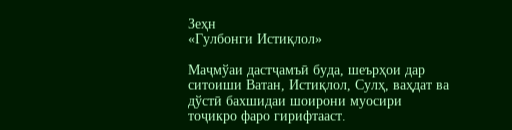Зеҳн
«Гулбонги Истиқлол»

Маҷмўаи дастҷамъӣ буда, шеърҳои дар ситоиши Ватан, Истиқлол, Сулҳ, ваҳдат ва дўстӣ бахшидаи шоирони муосири тоҷикро фаро гирифтааст.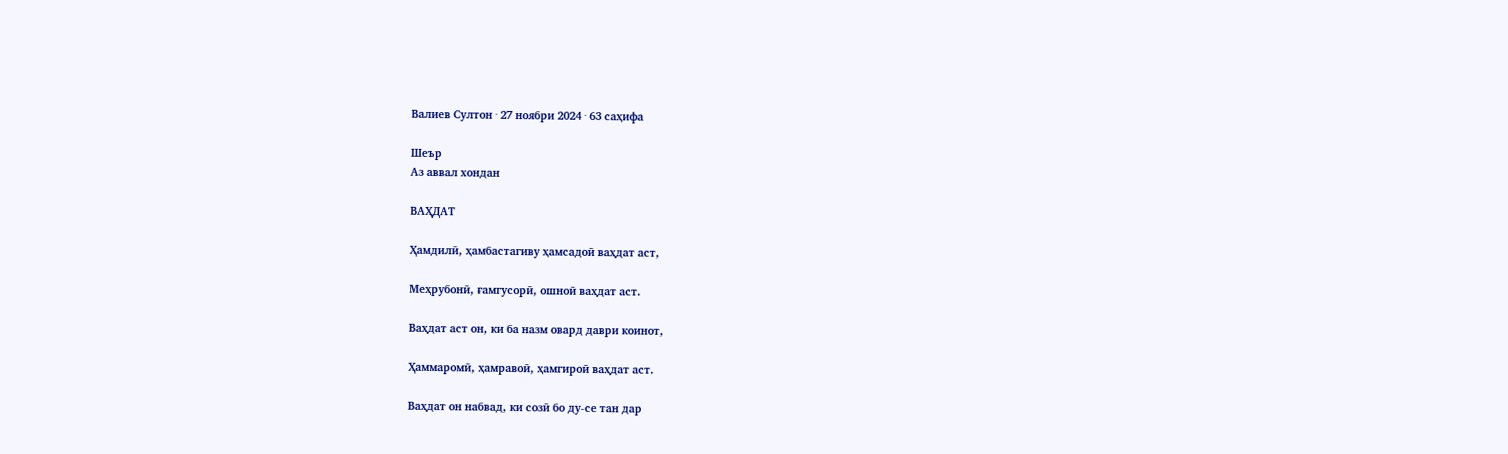Валиев Султон · 27 ноябри 2024 · 63 саҳифа

Шеър
Аз аввал хондан

ВАҲДАТ

Ҳамдилӣ, ҳамбастагиву ҳамсадоӣ ваҳдат аст,

Меҳрубонӣ, ғамгусорӣ, ошноӣ ваҳдат аст.

Ваҳдат аст он, ки ба назм овард даври коинот,

Ҳаммаромӣ, ҳамравоӣ, ҳамгироӣ ваҳдат аст.

Ваҳдат он набвад, ки созӣ бо ду-се тан дар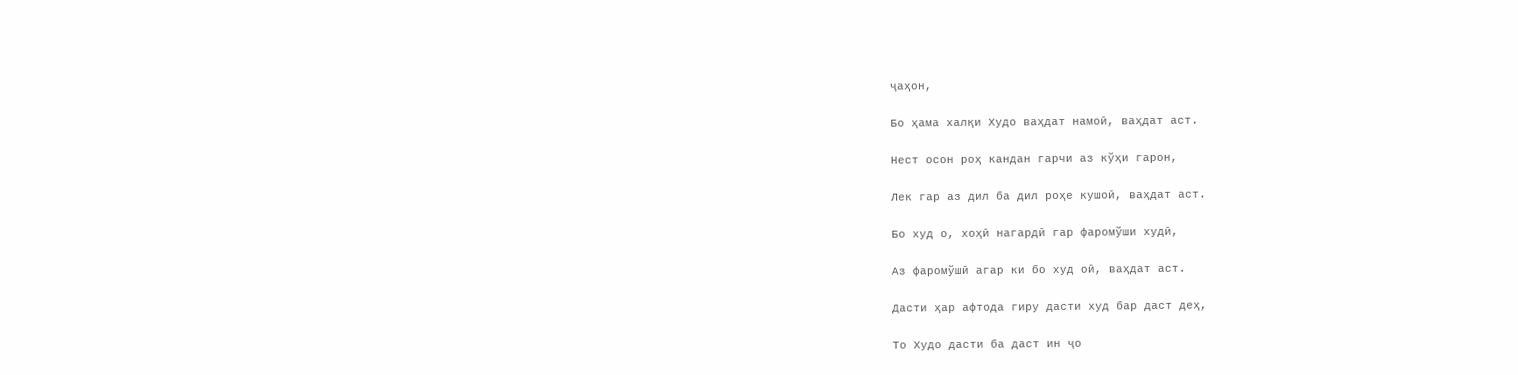ҷаҳон,

Бо ҳама халқи Худо ваҳдат намоӣ, ваҳдат аст.

Нест осон роҳ кандан гарчи аз кўҳи гарон,

Лек гар аз дил ба дил роҳе кушоӣ, ваҳдат аст.

Бо худ о, хоҳӣ нагардӣ гар фаромўши худӣ,

Аз фаромўшӣ агар ки бо худ оӣ, ваҳдат аст.

Дасти ҳар афтода гиру дасти худ бар даст деҳ,

То Худо дасти ба даст ин ҷо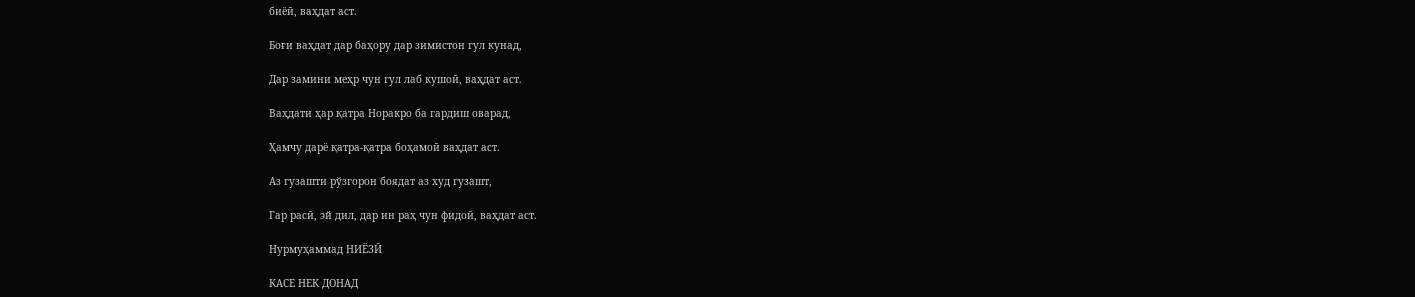биёӣ, ваҳдат аст.

Боғи ваҳдат дар баҳору дар зимистон гул кунад,

Дар замини меҳр чун гул лаб кушоӣ, ваҳдат аст.

Ваҳдати ҳар қатра Норакро ба гардиш оварад,

Ҳамчу дарё қатра-қатра боҳамоӣ ваҳдат аст.

Аз гузашти рўзгорон боядат аз худ гузашт,

Гар расӣ, эй дил, дар ин раҳ чун фидоӣ, ваҳдат аст.

Нурмуҳаммад НИЁЗӢ

КАСЕ НЕК ДОНАД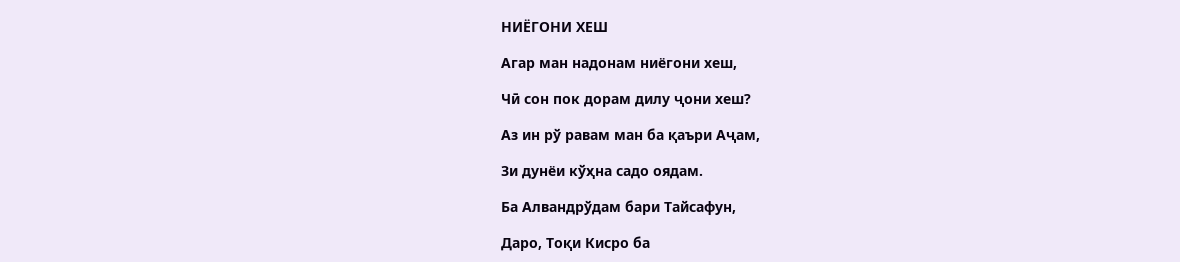НИЁГОНИ ХЕШ

Агар ман надонам ниёгони хеш,

Чӣ сон пок дорам дилу ҷони хеш?

Аз ин рў равам ман ба қаъри Аҷам,

Зи дунёи кўҳна садо оядам.

Ба Алвандрўдам бари Тайсафун,

Даро, Тоқи Кисро ба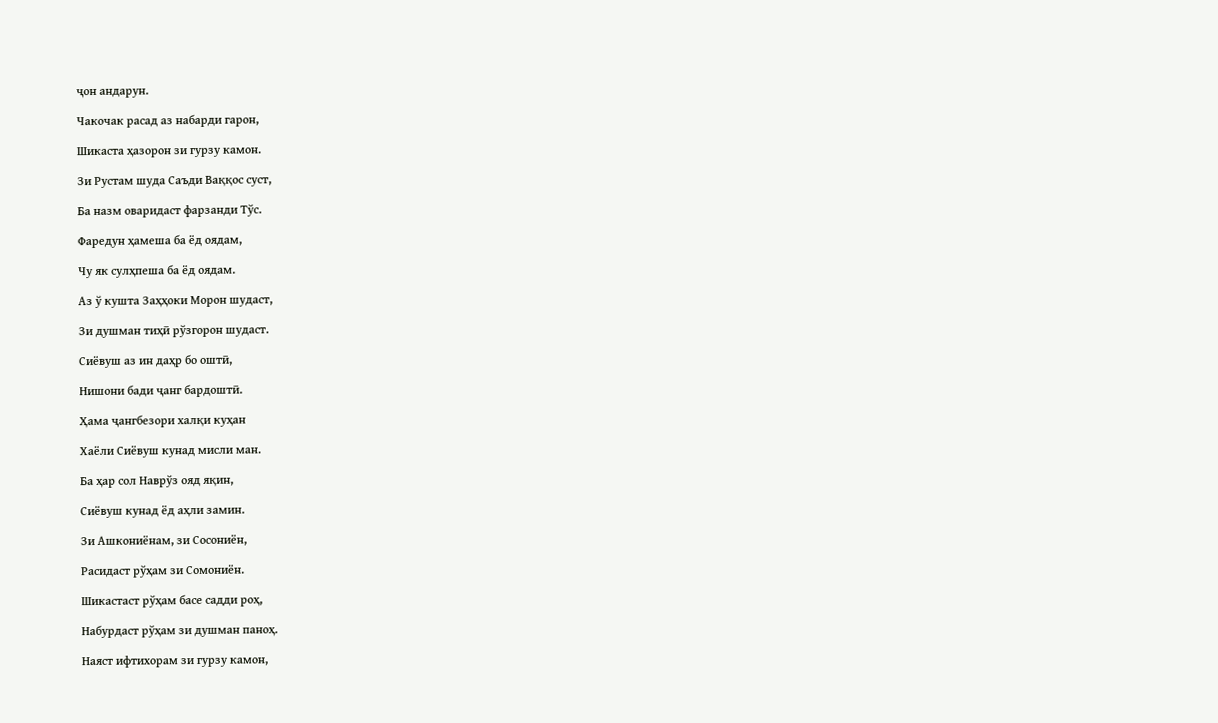ҷон андарун.

Чакочак расад аз набарди гарон,

Шикаста ҳазорон зи гурзу камон.

Зи Рустам шуда Саъди Ваққос суст,

Ба назм оваридаст фарзанди Тўс.

Фаредун ҳамеша ба ёд оядам,

Чу як сулҳпеша ба ёд оядам.

Аз ў кушта Заҳҳоки Морон шудаст,

Зи душман тиҳӣ рўзгорон шудаст.

Сиёвуш аз ин даҳр бо оштӣ,

Нишони бади ҷанг бардоштӣ.

Ҳама ҷангбезори халқи куҳан

Хаёли Сиёвуш кунад мисли ман.

Ба ҳар сол Наврўз ояд яқин,

Сиёвуш кунад ёд аҳли замин.

Зи Ашкониёнам, зи Сосониён,

Расидаст рўҳам зи Сомониён.

Шикастаст рўҳам басе садди роҳ,

Набурдаст рўҳам зи душман паноҳ.

Наяст ифтихорам зи гурзу камон,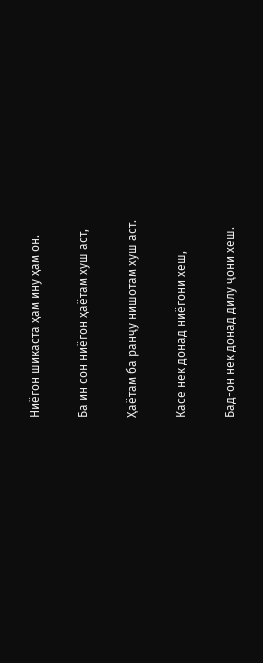Ниёгон шикаста ҳам ину ҳам он.

Ба ин сон ниёгон ҳаётам хуш аст,

Ҳаётам ба ранҷу нишотам хуш аст.

Касе нек донад ниёгони хеш,

Бад-он нек донад дилу ҷони хеш.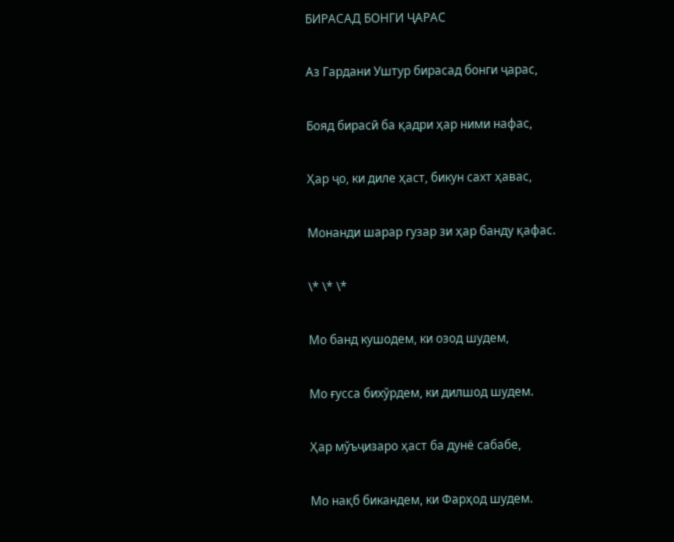БИРАСАД БОНГИ ҶАРАС

Аз Гардани Уштур бирасад бонги ҷарас,

Бояд бирасӣ ба қадри ҳар ними нафас,

Ҳар ҷо, ки диле ҳаст, бикун сахт ҳавас,

Монанди шарар гузар зи ҳар банду қафас.

\* \* \*

Мо банд кушодем, ки озод шудем,

Мо ғусса бихўрдем, ки дилшод шудем.

Ҳар мўъҷизаро ҳаст ба дунё сабабе,

Мо нақб бикандем, ки Фарҳод шудем.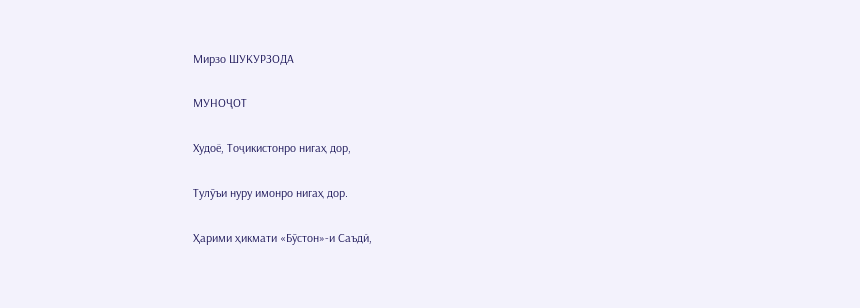Мирзо ШУКУРЗОДА

МУНОҶОТ

Худоё, Тоҷикистонро нигаҳ дор,

Тулўъи нуру имонро нигаҳ дор.

Ҳарими ҳикмати «Бўстон»-и Саъдӣ,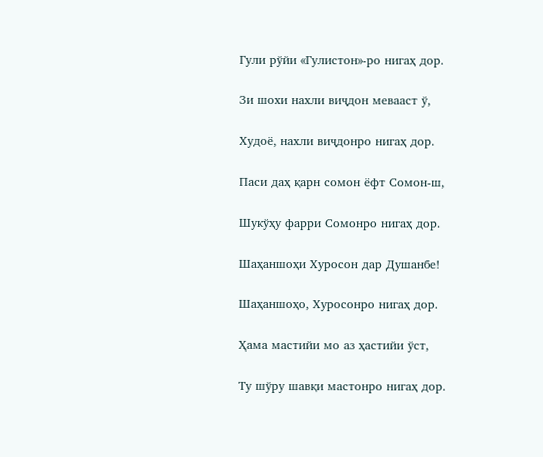Гули рўйи «Гулистон»-ро нигаҳ дор.

Зи шохи нахли виҷдон мевааст ў,

Худоё, нахли виҷдонро нигаҳ дор.

Паси даҳ қарн сомон ёфт Сомон-ш,

Шукўҳу фарри Сомонро нигаҳ дор.

Шаҳаншоҳи Хуросон дар Душанбе!

Шаҳаншоҳо, Хуросонро нигаҳ дор.

Ҳама мастийи мо аз ҳастийи ўст,

Ту шўру шавқи мастонро нигаҳ дор.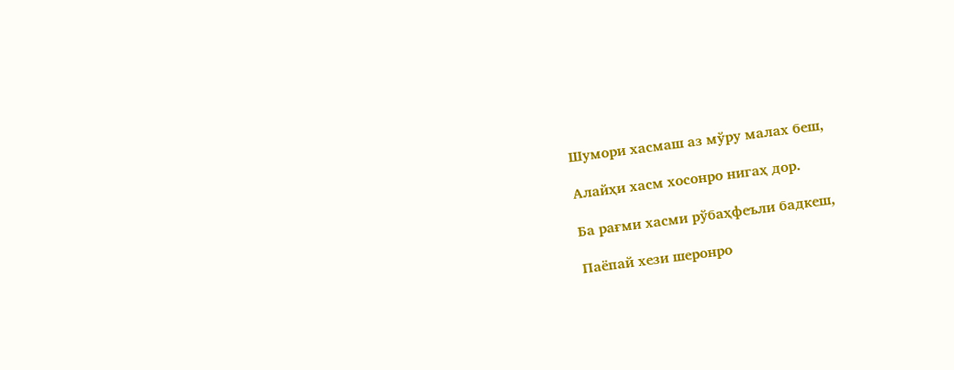Шумори хасмаш аз мўру малах беш,

Алайҳи хасм хосонро нигаҳ дор.

Ба рағми хасми рўбаҳфеъли бадкеш,

Паёпай хези шеронро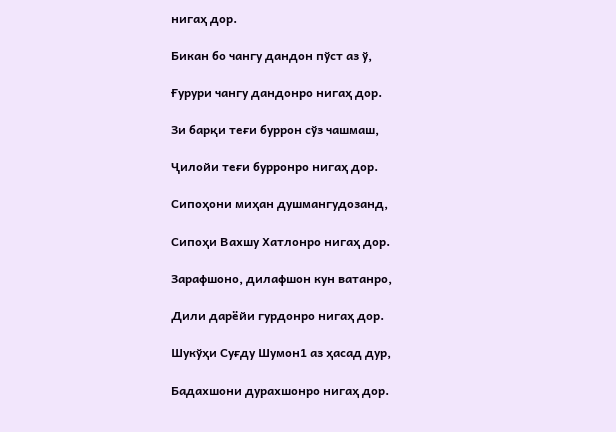нигаҳ дор.

Бикан бо чангу дандон пўст аз ў,

Ғурури чангу дандонро нигаҳ дор.

Зи барқи теғи буррон сўз чашмаш,

Ҷилойи теғи бурронро нигаҳ дор.

Сипоҳони миҳан душмангудозанд,

Сипоҳи Вахшу Хатлонро нигаҳ дор.

Зарафшоно, дилафшон кун ватанро,

Дили дарёйи гурдонро нигаҳ дор.

Шукўҳи Суғду Шумон1 аз ҳасад дур,

Бадахшони дурахшонро нигаҳ дор.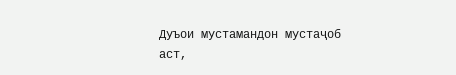Дуъои мустамандон мустаҷоб аст,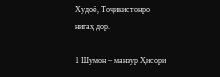Худоё, Тоҷикистонро нигаҳ дор.

1 Шумон – манзур Ҳисори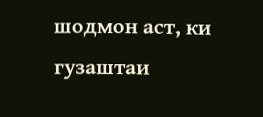шодмон аст, ки гузаштаи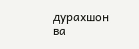дурахшон ва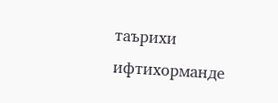таърихи ифтихорманде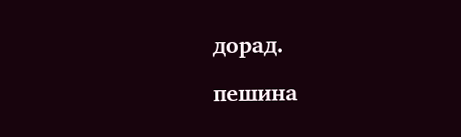дорад.

пешина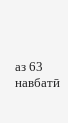аз 63
навбатӣ